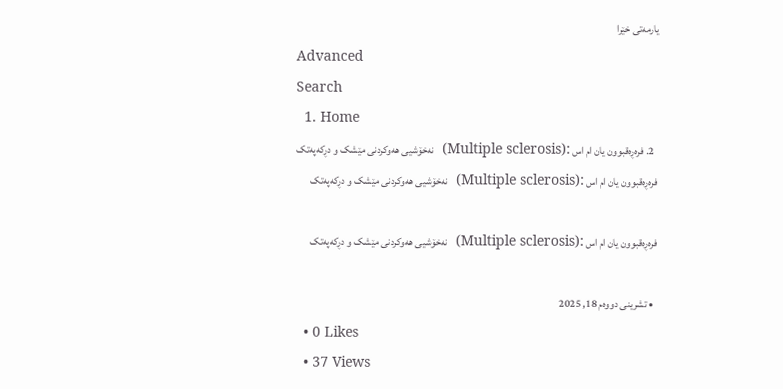یارمەتی خێرا
Advanced
Search
  1. Home
  2. فرەڕەقبوون یان ام اس :(Multiple sclerosis)  نەخۆشیی هەوکردنی مێشک و دڕکەپەتک
فرەڕەقبوون یان ام اس :(Multiple sclerosis)  نەخۆشیی هەوکردنی مێشک و دڕکەپەتک

فرەڕەقبوون یان ام اس :(Multiple sclerosis)  نەخۆشیی هەوکردنی مێشک و دڕکەپەتک

  • تشرینی دووه‌م 18, 2025
  • 0 Likes
  • 37 Views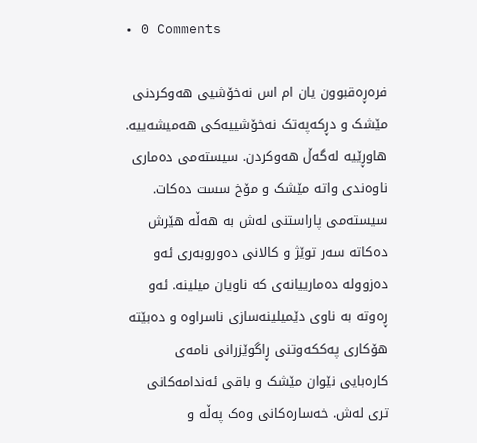• 0 Comments

فرەڕەقبوون یان ام اس نەخۆشیی هەوکردنی مێشک و دڕکەپەتک نەخۆشییەکی هەمیشەییە. هاوڕێیە لەگەڵ هەوکردن. سیستەمی دەماری ناوەندی واتە مێشک و مۆخ سست دەکات. سیستەمی پاراستنی لەش بە هەڵە هێرش دەکاتە سەر توێژ و کالانی دەوروبەری ئەو دەزوولە دەمارییانەی کە ناویان میلینە. ئەو ڕەوتە بە ناوی دێمیلینەسازی ناسراوە و دەبێتە هۆکاری پەککەوتنی ڕاگوێزرانی نامەی کارەبایی نێوان مێشک و باقی ئەندامەکانی تری لەش. خەسارەکانی وەک پەڵە و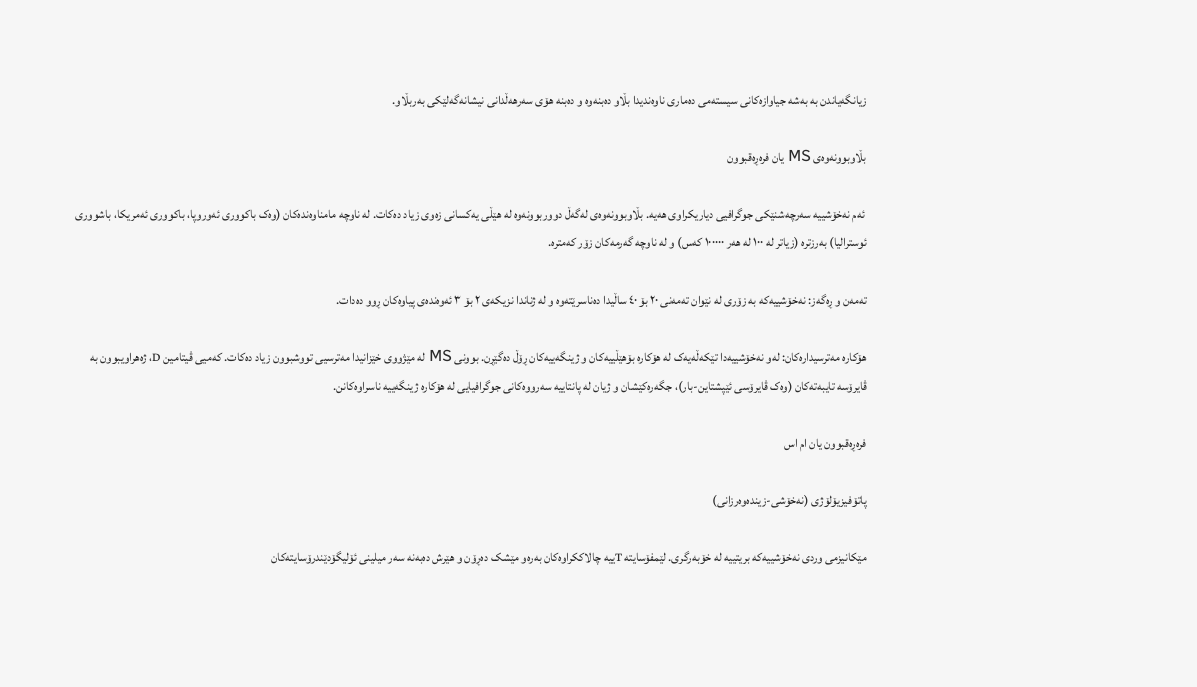زیانگەیاندن بە بەشە جیاوازەکانی سیستەمی دەماری ناوەندیدا بڵاو دەبنەوە و دەبنە هۆی سەرهەڵدانی نیشانەگەلێکی بەربڵاو.

بڵاوبوونەوەی MS یان فرەڕەقبوون

 ئەم نەخۆشییە سەرچەشنێکی جوگرافیی دیاریکراوی هەیە. بڵاوبوونەوەی لەگەڵ دووربوونەوە لە هێڵی یەکسانی زەوی زیاد دەکات. لە ناوچە مامناوەندەکان (وەک باکووری ئەوروپا، باکووری ئەمریکا، باشووری ئوسترالیا) بەرزترە (زیاتر لە ١٠٠ لە هەر ١٠٠٠٠٠ کەس) و لە ناوچە گەرمەکان زۆر کەمترە.

تەمەن و ڕەگەز: نەخۆشییەکە بە زۆری لە نێوان تەمەنی ٢٠ بۆ ٤٠ ساڵیدا دەناسرێتەوە و لە ژناندا نزیکەی ٢ بۆ ٣ ئەوەندەی پیاوەکان ڕوو دەدات.

هۆکارە مەترسیدارەکان: لەو نەخۆشییەدا تێکەڵەیەک لە هۆکارە بۆهێڵییەکان و ژینگەییەکان ڕۆڵ دەگێڕن. بوونی MS لە مێژووی خێزانیدا مەترسیی تووشبوون زیاد دەکات. کەمیی ڤیتامین D، ژەهراویبوون بە ڤایرۆسە تایبەتەکان (وەک ڤایرۆسی ئێپشتاین-بار)، جگەرەکێشان و ژیان لە پانتاییە سەرووەکانی جوگرافیایی لە هۆکارە ژینگەییە ناسراوەکانن.

فرەڕەقبوون یان ام اس

پاتۆفیزیۆلۆژی (نەخۆشی-زیندەوەرزانی)

مێکانیزمی وردی نەخۆشییەکە بریتییە لە خۆبەرگری. لێمفۆسایتە Tییە چالاککراوەکان بەرەو مێشک دەڕۆن و هێرش دەبەنە سەر میلینی ئۆلیگۆدێندرۆسایتەکان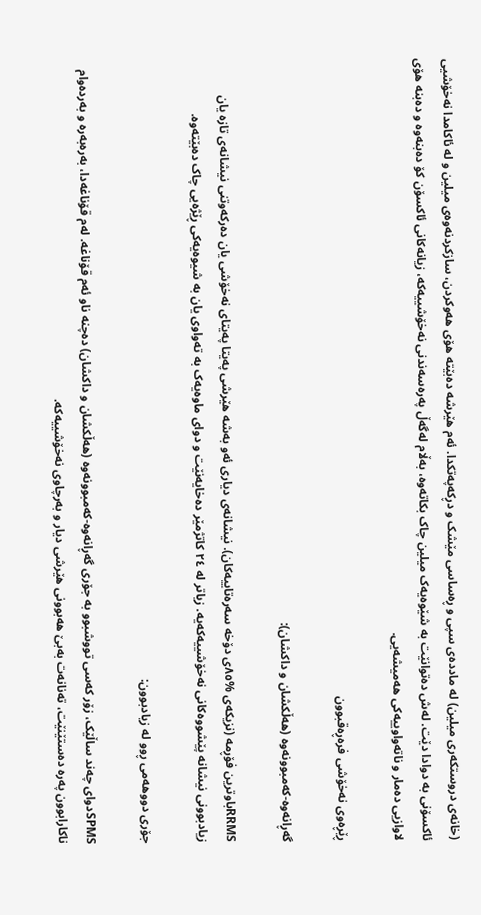(خانەی دروستکەری میلین) لە ماددەی سپی و ڕەساسی مێشک و دڕکەپەتکدا. ئەم هێرشە دەبێتە هۆی هەوکردن، سازکردنەوەی میلین و لە ئاکامدا نەخۆشیی ئاکسۆنی بە دوادا دێت. لەش دەتوانێت بە شێوەیەک میلین چاک بکاتەوە، بەڵام لەگەڵ پەرەسەندنی نەخۆشییەکە، زیانەکانی ئاکسۆن کۆ دەبنەوە و دەبنە هۆی لاوازیی دەمار و ناتەواوییەکی هەمیشەیی.

ڕێڕەوی نەخۆشی فرەڕەقبوون

گەڕانەوە-کەمبوونەوە (هەڵکشان و داکشان):

RRMSباوترین فۆڕمە (نزیکەی %٨٥ی دۆخە سەرەتاییەکان). نیشانەی دیاری ئەو بەشە هێرشی پەیتا پەیتای نەخۆشی یان دەرکەوتنی نیشانەی تازە یان زیادبوونی نیشانە پێشووەکانی نەخۆشییەکەیە. زیاتر لە ٢٤ کاتژمێر دەخایەنێت و دوای ماوەیەک بە تەواوی یان بە شیوەیەکی ڕێژەیی چاک دەبێتەوە.

جۆری دووهەمی ڕوو لە زیادبوون:

SPMSدوای چەند ساڵێک، زۆر کەسی تووشبوو بە جۆری گەڕانەوە-کەمبوونەوە (هەڵکشان و داکشان) دەچنە ناو ئەم قۆناغە. لەم قۆناغەدا، بەرەبەرە و بەردەوام ناکارابوون پەرە دەستێنێت، تەنانەت بەبێ هەبوونی هێرشی دیار و بەرچاوی نەخۆشییەکە.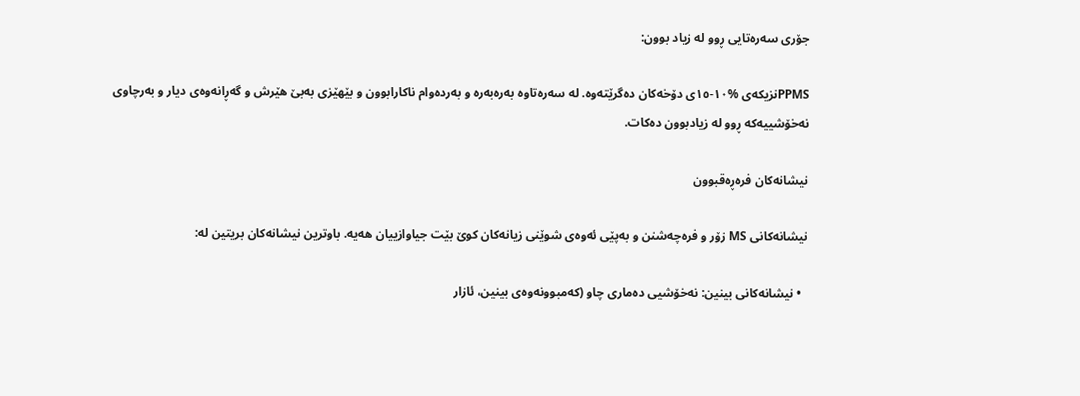جۆری سەرەتایی ڕوو لە زیاد بوون:

PPMSنزیکەی %١٠-١٥ی دۆخەکان دەگرێتەوە. لە سەرەتاوە بەرەبەرە و بەردەوام ناکارابوون و بێهێزی بەبێ هێرش و گەڕانەوەی دیار و بەرچاوی نەخۆشییەکە ڕوو لە زیادبوون دەکات.

نیشانەکان فرەڕەقبوون

نیشانەکانی MS زۆر و فرەچەشنن و بەپێی ئەوەی شوێنی زیانەکان کوێ بێت جیاوازییان هەیە. باوترین نیشانەکان بریتین لە:

  • نیشانەکانی بینین: نەخۆشیی دەماری چاو (کەمبوونەوەی بینین، ئازار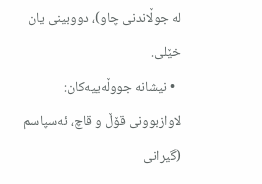لە جوڵاندنی چاو)، دووبینی یان خێلی.
  • نیشانە جووڵەییەکان: لاوازبوونی قۆڵ و قاچ، ئەسپاسم (گیرانی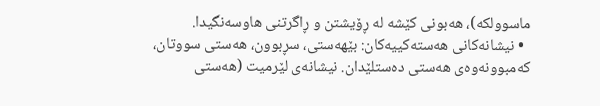ماسوولکە)، هەبونی کێشە لە ڕۆیشتن و ڕاگرتنی هاوسەنگیدا.
  • نیشانەکانی هەستەکییەکان: بێهەستی، سڕبوون، هەستی سووتان، کەمبوونەوەی هەستی دەستلێدان. نیشانەی لێرمیت (هەستی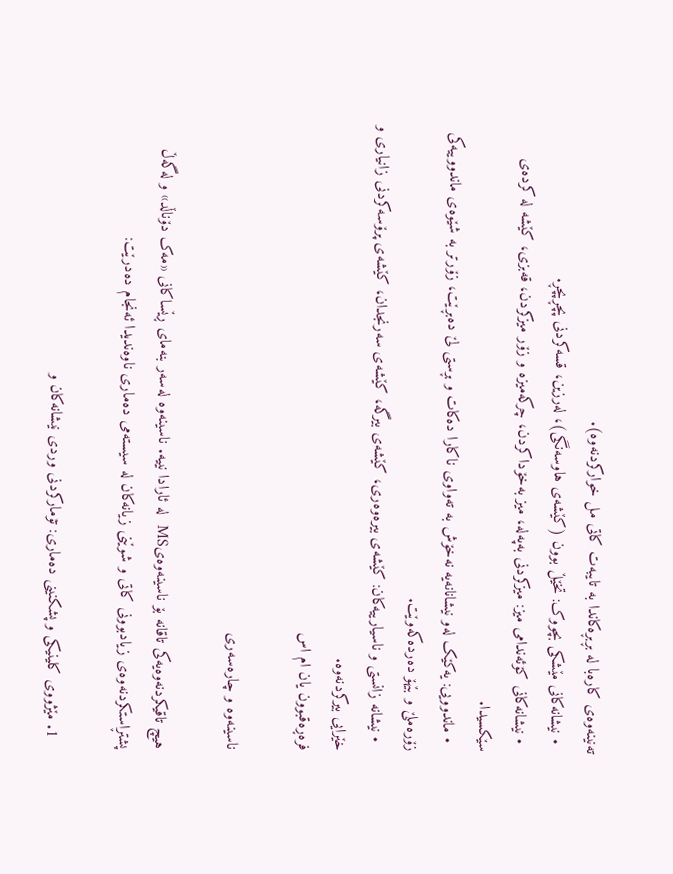تەنینەوەی کارەبا لە بڕبڕەکاندا بە تایبەت کاتی مل خوارکردنەوە).
  • نیشانەکانی مێشکی بچووک: تخێڵ بوون (کێشەی هاوسەنگی)، لەرزین، قسەکردنی پچڕپچڕ.
  • نیشانەکانی کۆئەندامی میز: میزکردنی بەپەلە، میز بەخۆداکردن، چرکەمیزە و زۆر میزکردن، قەبزی، کێشە لە کردەی سێکسیدا.
  • ماندوویی: یەکێک لەو نیشانانەیە نەخۆش بە تەواوی ناکارا دەکات و بڕستی لێ دەبڕێت، زۆرتر بە شێوەی ماندووییەکی زۆرەملێ و بێهۆ دەردەکەوێت.
  • نیشانە زانستی و ناسیارییەکان: کێشەی بیرەوەری، کێشەی بیرگە، کێشەی سەرنجدان، کێشەی پرۆسەکردنی زانیاری و خێرایی بیرکردنەوە.
فرەڕەقبوون یان ام اس

ناسینەوە و چارەسەری

هیچ تاقیکردنەوەیەکی تاقانە بۆ ناسینەوەیMS  لە ئارادا نییە. ناسینەوە لەسەر بنەمای ڕێساکانی «مەک دۆناڵد» و لەگەڵ پشتڕاستکردنەوەی زیادبوونی کاتی و شوێنی زیانەکان لە سیستەمی دەماری ناوەندیدا ئەنجام دەدرێت:

  1. مێژووی کلینیکی و پشکنینی دەماری: تۆمارکردنی وردی نیشانەکان و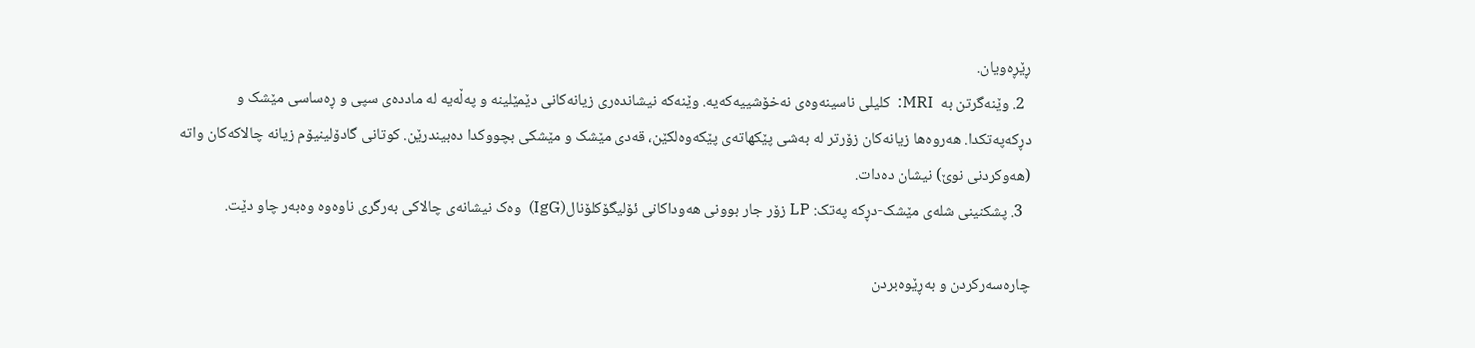ڕێڕەویان.
  2. وێنەگرتن بە  MRI:  کلیلی ناسینەوەی نەخۆشییەکەیە. وێنەکە نیشاندەری زیانەکانی دێمێلینە و پەڵەیە لە ماددەی سپی و ڕەساسی مێشک و دڕکەپەتکدا. هەروەها زیانەکان زۆرتر لە بەشی پێکهاتەی پێکەوەلکێن، قەدی مێشک و مێشکی بچووکدا دەبیندرێن. کوتانی گادۆلینیۆم زیانە چالاکەکان واتە (هەوکردنی نوێ) نیشان دەدات.
  3. پشکنینی شلەی مێشک-دڕکە پەتک: LP زۆر جار بوونی هەوداکانی ئۆلیگۆکلۆنال(IgG)  وەک نیشانەی چالاکی بەرگری ناوەوە وەبەر چاو دێت.

چارەسەرکردن و بەڕێوەبردن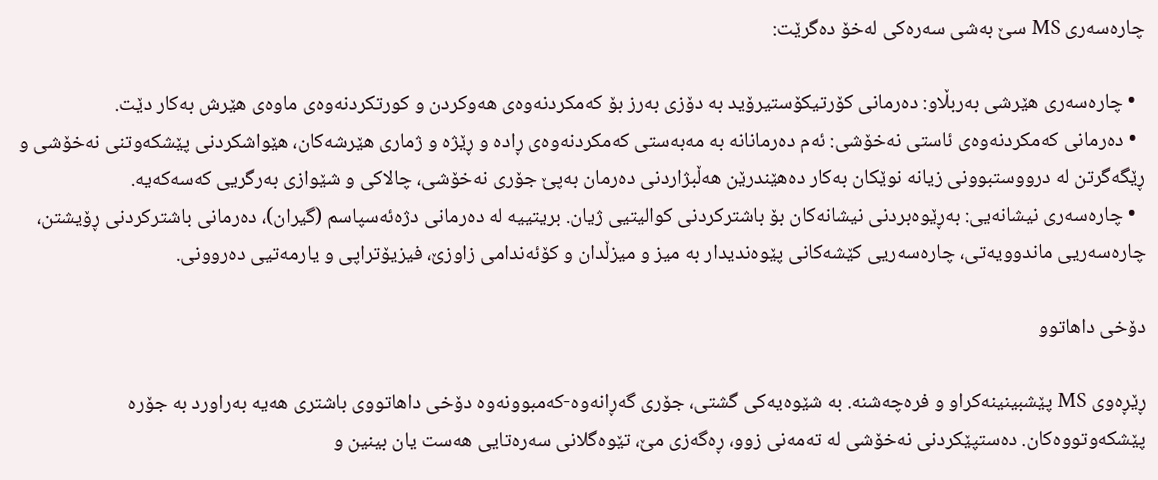چارەسەری MS سێ بەشی سەرەکی لەخۆ دەگرێت:

  • چارەسەری هێرشی بەربڵاو: دەرمانی کۆرتیکۆستیرۆید بە دۆزی بەرز بۆ کەمکردنەوەی هەوکردن و کورتکردنەوەی ماوەی هێرش بەکار دێت.
  • دەرمانی کەمکردنەوەی ئاستی نەخۆشی: ئەم دەرمانانە بە مەبەستی کەمکردنەوەی ڕادە و ڕێژە و ژماری هێرشەکان، هێواشکردنی پێشکەوتنی نەخۆشی و ڕێگەگرتن لە درووستبوونی زیانە نوێکان بەکار دەهێندرێن هەڵبژاردنی دەرمان بەپێ جۆری نەخۆشی، چالاکی و شێوازی بەرگریی کەسەکەیە.
  • چارەسەری نیشانەیی: بەڕێوەبردنی نیشانەکان بۆ باشترکردنی کوالیتیی ژیان. بریتییە لە دەرمانی دژەئەسپاسم (گیران)، دەرمانی باشترکردنی ڕۆیشتن، چارەسەریی ماندوویەتی، چارەسەریی کێشەکانی پێوەندیدار بە میز و میزڵدان و کۆئەندامی زاوزێ، فیزیۆتراپی و یارمەتیی دەروونی.

دۆخی داهاتوو

ڕێڕەوی MS پێشبینینەکراو و فرەچەشنە. بە شێوەیەکی گشتی، جۆری گەڕانەوە-کەمبوونەوە دۆخی داهاتووی باشتری هەیە بەراورد بە جۆرە پێشکەوتووەکان. دەستپێکردنی نەخۆشی لە تەمەنی زوو، ڕەگەزی مێ، تێوەگلانی سەرەتایی هەست یان بینین و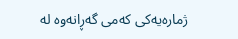ژمارەیەکی کەمی گەڕانەوە لە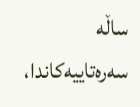ساڵە سەرەتاییەکاندا،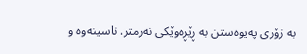بە زۆری پەیوەستن بە ڕێڕەوێکی نەرمتر. ناسینەوە و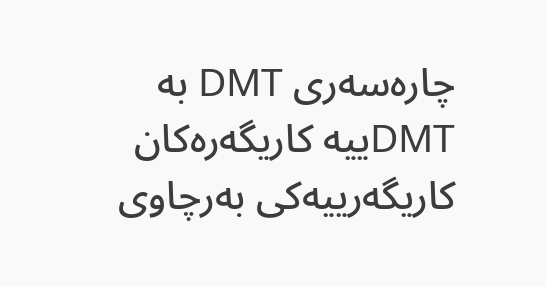چارەسەری DMT بە DMTییە کاریگەرەکان کاریگەرییەکی بەرچاوی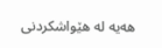هەیە لە هێواشکردنی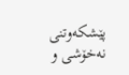پێشکەوتنی نەخۆشی و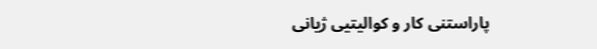پاراستنی کار و کوالیتیی ژیانی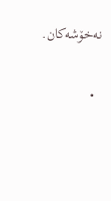نەخۆشەکان.

  •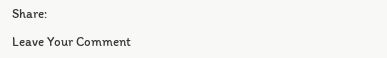Share:

Leave Your Comment